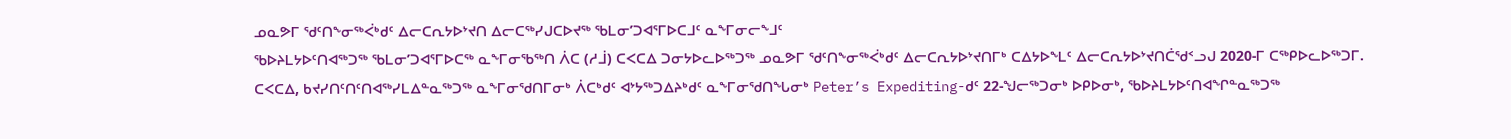ᓄᓇᕗᒥ ᖁᑦᑎᖕᓂᖅᐹᒃᑯᑦ ᐃᓕᑕᕆᔭᐅᔾᔪᑎ ᐃᓕᑕᖅᓯᒍᑕᐅᔪᖅ ᖃᒪᓂ’ᑐᐊᕐᒥᐅᑕᒧᑦ ᓇᖕᒥᓂᓕᖕᒧᑦ
ᖃᐅᔨᒪᔭᐅᑦᑎᐊᖅᑐᖅ ᖃᒪᓂ’ᑐᐊᕐᒥᐅᑕᖅ ᓇᖕᒥᓂᖃᖅᑎ ᐲᑕ (ᓱᒨ) ᑕᐸᑕᐃ ᑐᓂᔭᐅᓚᐅᖅᑐᖅ ᓄᓇᕗᒥ ᖁᑦᑎᖕᓂᖅᐹᒃᑯᑦ ᐃᓕᑕᕆᔭᐅᔾᔪᑎᒥᒃ ᑕᐃᔭᐅᖕᒪᑦ ᐃᓕᑕᕆᔭᐅᔾᔪᑎᑖᖁᑉᓗᒍ 2020-ᒥ ᑕᖅᑭᐅᓚᐅᖅᑐᒥ.
ᑕᐸᑕᐃ, ᑲᔪᓯᑎᑦᑎᑦᑎᐊᖅᓯᒪᐃᓐᓇᖅᑐᖅ ᓇᖕᒥᓂᖁᑎᒥᓂᒃ ᐲᑕᒃᑯᑦ ᐊᔾᔭᖅᑐᐃᔨᒃᑯᑦ ᓇᖕᒥᓂᖁᑎᖓᓂᒃ Peter’s Expediting-ᑯᑦ 22-ᖑᓕᖅᑐᓂᒃ ᐅᑭᐅᓂᒃ, ᖃᐅᔨᒪᔭᐅᑦᑎᐊᖏᓐᓇᖅᑐᖅ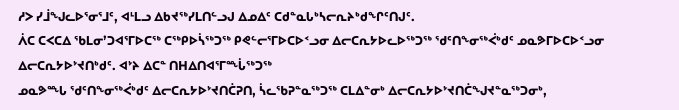ᓱᐳ ᓯᒨᖑᓚᐅᕐᓂᕐᒧᑦ, ᐊᒻᒪᓗ ᐃᑲᔪᖅᓯᒪᑎᓪᓗᒍ ᐃᓄᐃᑦ ᑕᑯᓐᓇᒐᒃᓴᓕᕆᔨᒃᑯᖏᑦᑎᒍᑦ.
ᐲᑕ ᑕᐸᑕᐃ ᖃᒪᓂ’ᑐᐊᕐᒥᐅᑕᖅ ᑕᖅᑭᐅᓵᖅᑐᖅ ᑭᕙᓪᓕᕐᒥᐅᑕᐅᑉᓗᓂ ᐃᓕᑕᕆᔭᐅᓚᐅᖅᑐᖅ ᖁᑦᑎᖕᓂᖅᐹᒃᑯᑦ ᓄᓇᕗᒥᐅᑕᐅᑉᓗᓂ ᐃᓕᑕᕆᔭᐅᔾᔪᑎᒃᑯᑦ. ᐊᔾᔨ ᐃᑕᓐ ᑎHᐃᑎᐊᕐᒥᙶᖅᑐᖅ
ᓄᓇᕗᙵ ᖁᑦᑎᖕᓂᖅᐹᒃᑯᑦ ᐃᓕᑕᕆᔭᐅᔾᔪᑎᑖᕈᑎ, ᓵᓚᖃᕈᓐᓇᖅᑐᖅ ᑕᒪᐃᓐᓂᒃ ᐃᓕᑕᕆᔭᐅᔾᔪᑎᑖᖑᔪᓐᓇᖅᑐᓂᒃ,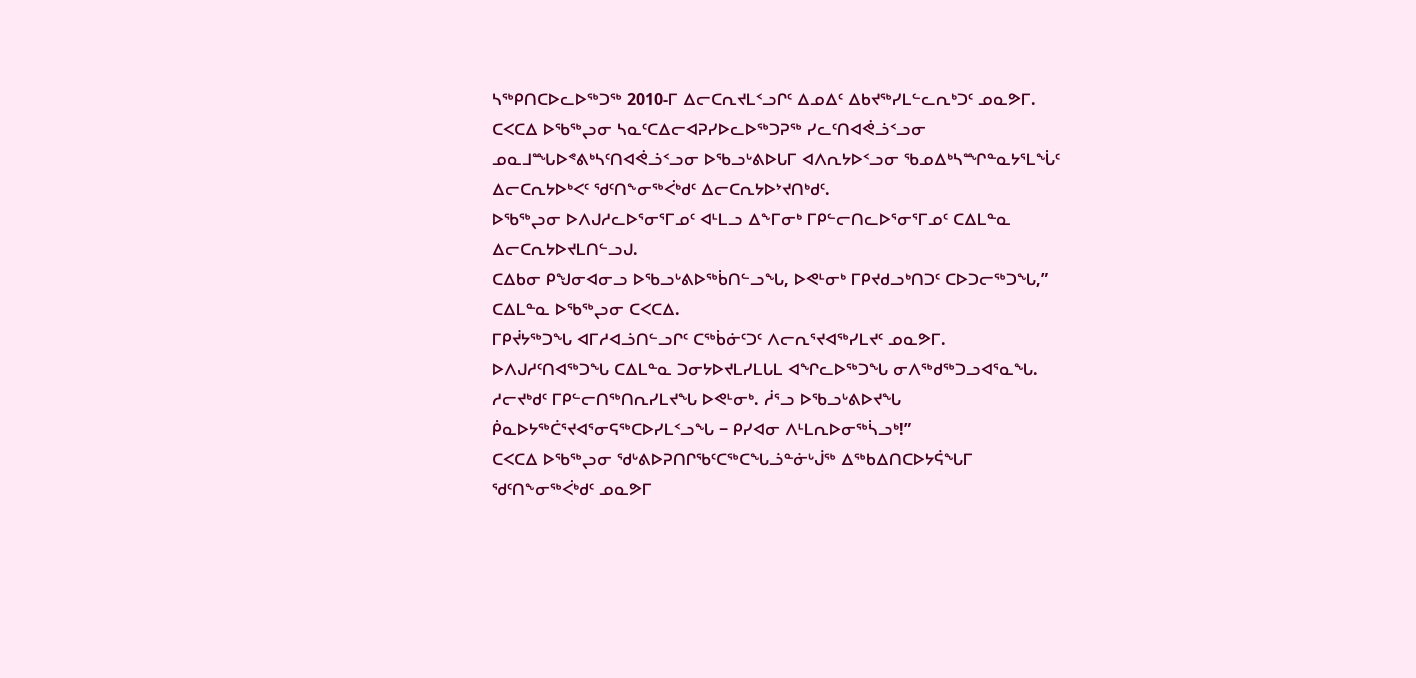ᓴᖅᑭᑎᑕᐅᓚᐅᖅᑐᖅ 2010-ᒥ ᐃᓕᑕᕆᔪᒪᑉᓗᒋᑦ ᐃᓄᐃᑦ ᐃᑲᔪᖅᓯᒪᓪᓚᕆᒃᑐᑦ ᓄᓇᕗᒥ.
ᑕᐸᑕᐃ ᐅᖃᖅᖢᓂ ᓴᓇᑦᑕᐃᓕᐊᕈᓯᐅᓚᐅᖅᑐᕈᖅ ᓯᓚᑦᑎᐊᕚᓘᑉᓗᓂ ᓄᓇᒧᙵᐅᕝᕕᒃᓴᑦᑎᐊᕚᓘᑉᓗᓂ ᐅᖃᓗᒡᕕᐅᒐᒥ ᐊᐱᕆᔭᐅᑉᓗᓂ ᖃᓄᐃᒃᓴᙱᓐᓇᔭᕐᒪᖔᑦ ᐃᓕᑕᕆᔭᐅᒃᐸᑦ ᖁᑦᑎᖕᓂᖅᐹᒃᑯᑦ ᐃᓕᑕᕆᔭᐅᔾᔪᑎᒃᑯᑦ.
ᐅᖃᖅᖢᓂ ᐅᐱᒍᓱᓚᐅᕐᓂᕐᒥᓄᑦ ᐊᒻᒪᓗ ᐃᖕᒥᓂᒃ ᒥᑭᓪᓕᑎᓚᐅᕐᓂᕐᒥᓄᑦ ᑕᐃᒪᓐᓇ ᐃᓕᑕᕆᔭᐅᔪᒪᑎᓪᓗᒍ.
ᑕᐃᑲᓂ ᑭᖑᓂᐊᓂᓗ ᐅᖃᓗᒡᕕᐅᖅᑳᑎᓪᓗᖓ, ᐅᕙᒻᓂᒃ ᒥᑭᔪᑯᓗᒃᑎᑐᑦ ᑕᐅᑐᓕᖅᑐᖓ,” ᑕᐃᒪᓐᓇ ᐅᖃᖅᖢᓂ ᑕᐸᑕᐃ.
ᒥᑭᔫᔭᖅᑐᖓ ᐊᒥᓱᐊᓘᑎᓪᓗᒋᑦ ᑕᖅᑳᓃᑦᑐᑦ ᐱᓕᕆᕐᔪᐊᖅᓯᒪᔪᑦ ᓄᓇᕗᒥ.
ᐅᐱᒍᓱᑦᑎᐊᖅᑐᖓ ᑕᐃᒪᓐᓇ ᑐᓂᔭᐅᔪᒪᓯᒪᒐᒪ ᐊᖏᓚᐅᖅᑐᖓ ᓂᐱᖅᑯᖅᑐᓗᐊᕐᓇᖓ.
ᓱᓕᔪᒃᑯᑦ ᒥᑭᓪᓕᑎᖅᑎᕆᓯᒪᔪᖓ ᐅᕙᒻᓂᒃ. ᓲᕐᓗ ᐅᖃᓗᒡᕕᐅᔪᖓ ᑮᓇᐅᔭᖅᑖᕐᔪᐊᕐᓂᕋᖅᑕᐅᓯᒪᑉᓗᖓ − ᑭᓯᐊᓂ ᐱᒻᒪᕆᐅᓂᖅᓵᓗᒃ!”
ᑕᐸᑕᐃ ᐅᖃᖅᖢᓂ ᖁᒡᕕᐅᕈᑎᒋᖃᑦᑕᖅᑕᖓᓘᓐᓃᒡᒎᖅ ᐃᖅᑲᐃᑎᑕᐅᔭᕌᖓᒥ ᖁᑦᑎᖕᓂᖅᐹᒃᑯᑦ ᓄᓇᕗᒥ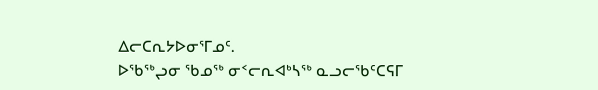ᐃᓕᑕᕆᔭᐅᓂᕐᒥᓄᑦ.
ᐅᖃᖅᖢᓂ ᖃᓄᖅ ᓂᑉᓕᕆᐊᒃᓴᖅ ᓇᓗᓕᖃᑦᑕᕋᒥ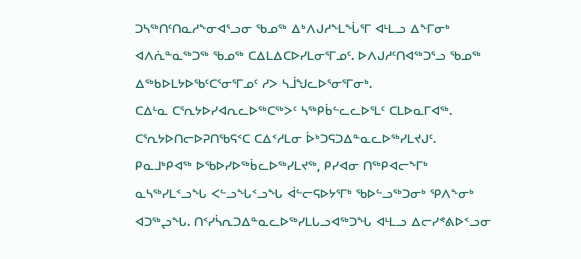ᑐᓴᖅᑎᑦᑎᓇᓱᖕᓂᐊᕐᓗᓂ ᖃᓄᖅ ᐃᒃᐱᒍᓱᖕᒪᖔᕐᒥ ᐊᒻᒪᓗ ᐃᖕᒥᓂᒃ ᐊᐱᕇᓐᓇᖅᑐᖅ ᖃᓄᖅ ᑕᐃᒪᐃᑕᐅᓯᒪᓂᕐᒥᓄᑦ. ᐅᐱᒍᓱᑦᑎᐊᖅᑐᕐᓗ ᖃᓄᖅ ᐃᖅᑲᐅᒪᔭᐅᖃᑦᑕᕐᓂᕐᒥᓄᑦ ᓱᐳ ᓴᒨᖑᓚᐅᕐᓂᕐᒥᓂᒃ.
ᑕᐃᒻᓇ ᑕᕐᕆᔭᐅᓯᐊᕆᓚᐅᖅᑕᖅᐳᑦ ᓴᖅᑭᑳᓪᓚᓚᐅᕐᒪᑦ ᑕᒪᐅᓇᒥᐊᖅ. ᑕᕐᕆᔭᐅᑎᓕᐅᕈᑎᖃᕋᑉᑕ ᑕᐃᑉᓱᒪᓂ ᐆᒃᑐᕋᑐᐃᓐᓇᓚᐅᖅᓯᒪᔪᒍᑦ.
ᑭᓇᒧᒃᑭᐊᖅ ᐅᖃᐅᓯᐅᖅᑳᓚᐅᖅᓯᒪᔪᖅ, ᑭᓯᐊᓂ ᑎᖅᑭᐊᓕᖕᒥᒃ ᓇᓴᖅᓯᒪᑉᓗᖓ ᐸᓪᓗᖓᑉᓗᖓ ᐋᓪᓕᕋᐅᔭᕐᒥᒃ ᖃᐅᓪᓗᖅᑐᓂᒃ ᕿᐱᖕᓂᒃ ᐊᑐᖅᖢᖓ. ᑎᑉᓯᓵᕆᑐᐃᓐᓇᓚᐅᖅᓯᒪᒐᓗᐊᖅᑐᖓ ᐊᒻᒪᓗ ᐃᓕᓯᕝᕕᐅᑉᓗᓂ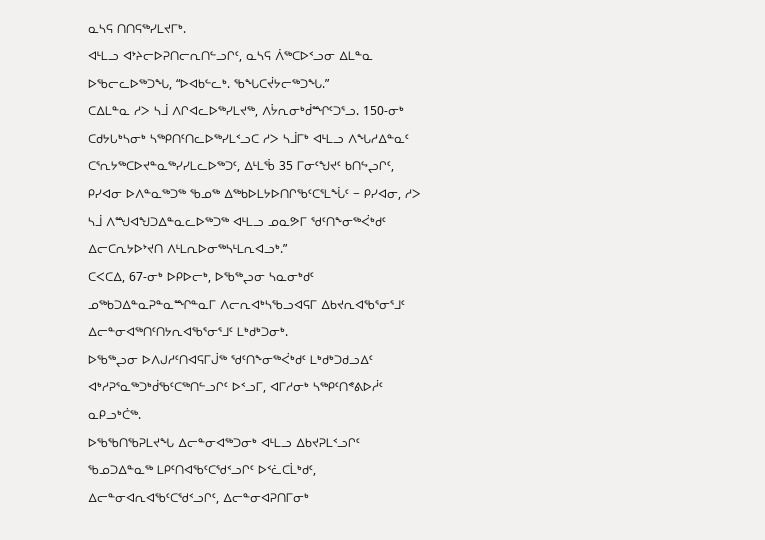ᓇᓴᕋ ᑎᑎᕋᖅᓯᒪᔪᒥᒃ.
ᐊᒻᒪᓗ ᐊᔾᔨᓕᐅᕈᑎᓕᕆᑎᓪᓗᒋᑦ, ᓇᓴᕋ ᐲᖅᑕᐅᑉᓗᓂ ᐃᒪᓐᓇ ᐅᖃᓕᓚᐅᖅᑐᖓ, “ᐅᐊᑲᓪᓚᒃ. ᖃᖓᑕᔫᔭᓕᖅᑐᖓ.”
ᑕᐃᒪᓐᓇ ᓱᐳ ᓴᒨ ᐱᒋᐊᓚᐅᖅᓯᒪᔪᖅ, ᐱᔮᕆᓂᒃᑰᙱᑦᑐᕐᓗ. 150-ᓂᒃ ᑕᑯᔭᒐᒃᓴᓂᒃ ᓴᖅᑭᑎᑦᑎᓚᐅᖅᓯᒪᑉᓗᑕ ᓱᐳ ᓴᒨᒥᒃ ᐊᒻᒪᓗ ᐱᖓᓱᐃᓐᓇᑦ ᑕᕐᕆᔭᖅᑕᐅᔪᓐᓇᖅᓯᓯᒪᓚᐅᖅᑐᑦ, ᐃᒻᒪᖄ 35 ᒥᓂᑦᖑᔪᑦ ᑲᑎᖦᖢᒋᑦ, ᑭᓯᐊᓂ ᐅᐱᓐᓇᖅᑐᖅ ᖃᓄᖅ ᐃᖅᑲᐅᒪᔭᐅᑎᒋᖃᑦᑕᕐᒪᖔᑦ − ᑭᓯᐊᓂ, ᓱᐳ ᓴᒨ ᐱᙳᐊᖑᑐᐃᓐᓇᓚᐅᖅᑐᖅ ᐊᒻᒪᓗ ᓄᓇᕗᒥ ᖁᑦᑎᖕᓂᖅᐹᒃᑯᑦ ᐃᓕᑕᕆᔭᐅᔾᔪᑎ ᐱᒻᒪᕆᐅᓂᖅᓴᒻᒪᕆᐊᓗᒃ.”
ᑕᐸᑕᐃ, 67-ᓂᒃ ᐅᑭᐅᓕᒃ, ᐅᖃᖅᖢᓂ ᓴᓇᓂᒃᑯᑦ ᓄᖅᑲᑐᐃᓐᓇᕈᓐᓇᙱᓐᓇᒥ ᐱᓕᕆᐊᒃᓴᖃᓗᐊᕋᒥ ᐃᑲᔪᕆᐊᖃᕐᓂᕐᒧᑦ ᐃᓕᓐᓂᐊᖅᑎᑦᑎᔭᕆᐊᖃᕐᓂᕐᒧᑦ ᒪᒃᑯᒃᑐᓂᒃ.
ᐅᖃᖅᖢᓂ ᐅᐱᒍᓱᑦᑎᐊᕋᒥᒎᖅ ᖁᑦᑎᖕᓂᖅᐹᒃᑯᑦ ᒪᒃᑯᒃᑐᑯᓗᐃᑦ ᐊᒃᓱᕈᕐᓇᖅᑐᒃᑰᖃᑦᑕᖅᑎᓪᓗᒋᑦ ᐅᑉᓗᒥ, ᐊᒥᓱᓂᒃ ᓴᖅᑭᑦᑎᕝᕕᐅᓲᑦ ᓇᑭᓗᒃᑖᖅ.
ᐅᖃᖃᑎᖃᕈᒪᔪᖓ ᐃᓕᓐᓂᐊᖅᑐᓂᒃ ᐊᒻᒪᓗ ᐃᑲᔪᕈᒪᑉᓗᒋᑦ ᖃᓄᑐᐃᓐᓇᖅ ᒪᑭᑦᑎᐊᖃᑦᑕᖁᑉᓗᒋᑦ ᐅᑉᓛᑕᒫᒃᑯᑦ, ᐃᓕᓐᓂᐊᕆᐊᖃᑦᑕᖁᑉᓗᒋᑦ, ᐃᓕᓐᓂᐊᕈᑎᒥᓂᒃ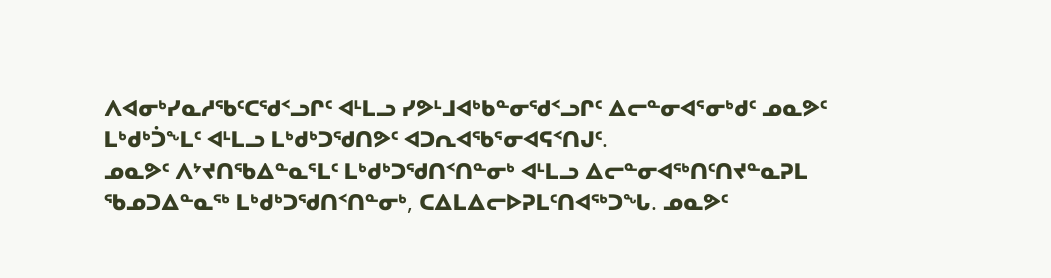ᐱᐊᓂᒃᓯᓇᓱᖃᑦᑕᖁᑉᓗᒋᑦ ᐊᒻᒪᓗ ᓯᕗᒻᒧᐊᒃᑲᓐᓂᖁᑉᓗᒋᑦ ᐃᓕᓐᓂᐊᕐᓂᒃᑯᑦ ᓄᓇᕗᑦ ᒪᒃᑯᒃᑑᖕᒪᑦ ᐊᒻᒪᓗ ᒪᒃᑯᒃᑐᖁᑎᕗᑦ ᐊᑐᕆᐊᖃᕐᓂᐊᕋᑉᑎᒍᑦ.
ᓄᓇᕗᑦ ᐱᔾᔪᑎᖃᐃᓐᓇᕐᒪᑦ ᒪᒃᑯᒃᑐᖁᑎᑉᑎᓐᓂᒃ ᐊᒻᒪᓗ ᐃᓕᓐᓂᐊᖅᑎᑦᑎᔪᓐᓇᕈᒪ ᖃᓄᑐᐃᓐᓇᖅ ᒪᒃᑯᒃᑐᖁᑎᑉᑎᓐᓂᒃ, ᑕᐃᒪᐃᓕᐅᕈᒪᑦᑎᐊᖅᑐᖓ. ᓄᓇᕗᑦ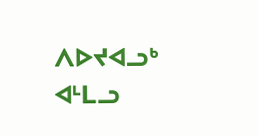ᐱᐅᔪᐊᓗᒃ ᐊᒻᒪᓗ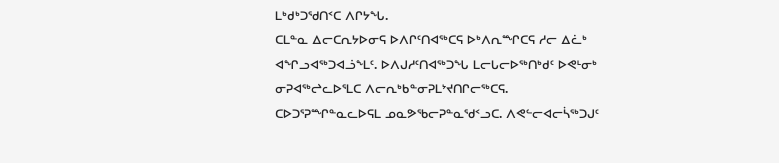ᒪᒃᑯᒃᑐᖁᑎᑉᑕ ᐱᒋᔭᖓ.
ᑕᒪᓐᓇ ᐃᓕᑕᕆᔭᐅᓂᕋ ᐅᐱᒋᑦᑎᐊᖅᑕᕋ ᐅᒃᐱᕆᙱᑕᕋ ᓱᓕ ᐃᓛᒃ ᐊᖏᓗᐊᖅᑐᐊᓘᖕᒪᑦ. ᐅᐱᒍᓱᑦᑎᐊᖅᑐᖓ ᒪᓕᒐᓕᐅᖅᑎᒃᑯᑦ ᐅᕙᒻᓂᒃ ᓂᕈᐊᖅᖠᓚᐅᕐᒪᑕ ᐱᓕᕆᒃᑲᓐᓂᕈᒪᔾᔪᑎᒋᓕᖅᑕᕋ.
ᑕᐅᑐᕐᕈᙱᓐᓇᓚᐅᕋᒪ ᓄᓇᕗᖃᓕᕈᓐᓇᖁᑉᓗᑕ. ᐱᕙᓪᓕᐊᓕᓵᖅᑐᒍᑦ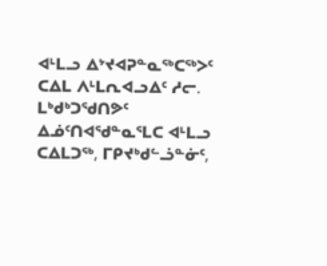ᐊᒻᒪᓗ ᐃᔾᔪᐊᕈᓐᓇᖅᑕᖅᐳᑦ ᑕᐃᒪ ᐱᒻᒪᕆᐊᓗᐃᑦ ᓱᓕ.
ᒪᒃᑯᒃᑐᖁᑎᕗᑦ ᐃᓅᑦᑎᐊᖁᓐᓇᕐᒪᑕ ᐊᒻᒪᓗ ᑕᐃᒪᑐᖅ, ᒥᑭᔪᒃᑯᓪᓘᓐᓃᑦ,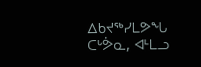ᐃᑲᔪᖅᓯᒪᕗᖓ ᑕᒡᕘᓇ, ᐊᒻᒪᓗ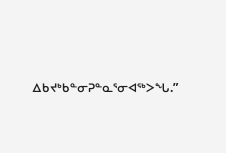ᐃᑲᔪᒃᑲᓐᓂᕈᓐᓇᕐᓂᐊᖅᐳᖓ.”